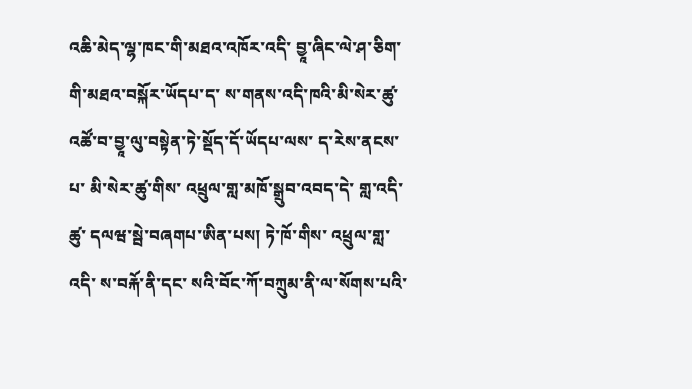འཆི་མེད་ལྷ་ཁང་གི་མཐའ་འཁོར་འདི་ བྱཱ་ཞིང་ལེ་ཤ་ཅིག་གི་མཐའ་བསྐོར་ཡོདཔ་ད་ ས་གནས་འདི་ཁའི་མི་སེར་ཚུ་ འཚོ་བ་བྱཱ་ལུ་བསྟེན་ཏེ་སྡོད་དོ་ཡོདཔ་ལས་ ད་རེས་ནངས་པ་ མི་སེར་ཚུ་གིས་ འཕྲུལ་གླ་མཁོ་སྒྲུབ་འབད་དེ་ གླ་འདི་ཚུ་ དལཝ་སྦེ་བཞགཔ་ཨིན་པས། ཏེ་ཁོ་གིས་ འཕྲུལ་གླ་འདི་ ས་བརྐོ་ནི་དང་ སའི་བོང་ཀོ་བཀྲུམ་ནི་ལ་སོགས་པའི་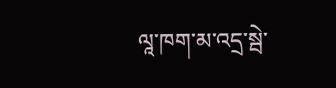ལཱ་ཁག་མ་འདྲ་སྦེ་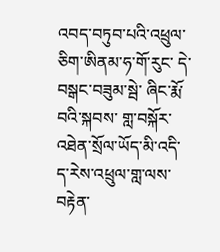འབད་བཏུབ་པའི་འཕྲུལ་ཅིག་ཨིནམ་ཧ་གོ་རུང་ དེ་བསྒང་བཟུམ་སྦེ་ ཞིང་རྨོ་བའི་སྐབས་ གླ་བསྐོར་འཐེན་སྲོལ་ཡོད་མི་འདི་ ད་རེས་འཕྲུལ་གླ་ལས་བརྟེན་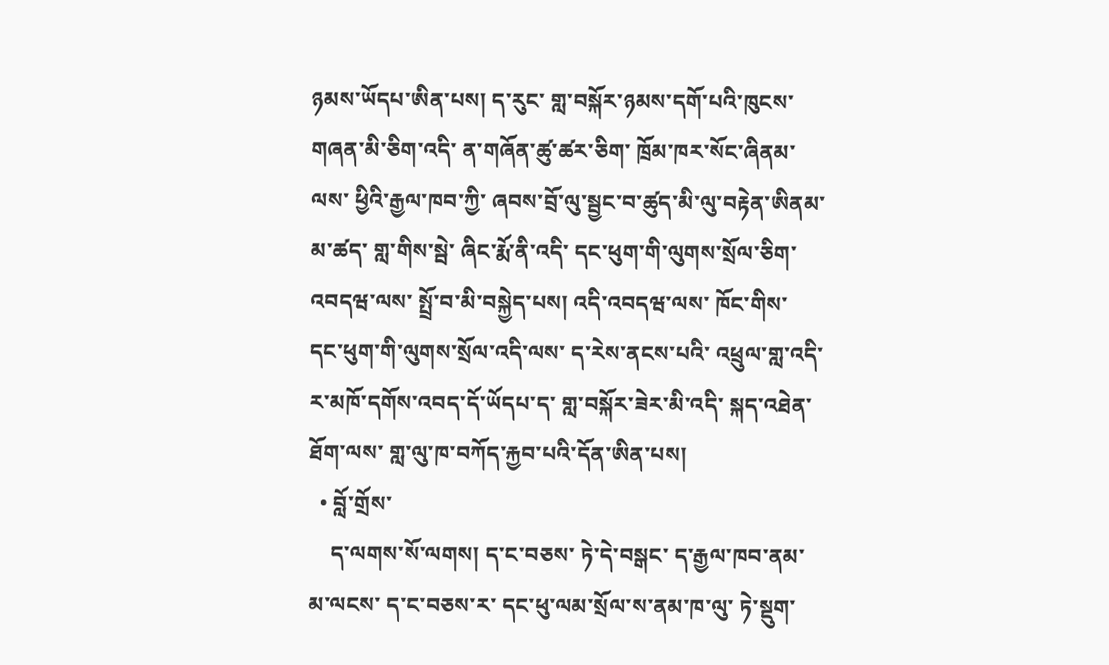ཉམས་ཡོདཔ་ཨིན་པས། ད་རུང་ གླ་བསྐོར་ཉམས་དགོ་པའི་ཁུངས་གཞན་མི་ཅིག་འདི་ ན་གཞོན་ཚུ་ཚར་ཅིག་ ཁྲོམ་ཁར་སོང་ཞིནམ་ལས་ ཕྱིའི་རྒྱལ་ཁབ་ཀྱི་ ཞབས་བྲོ་ལུ་སྦྱང་བ་ཚུད་མི་ལུ་བརྟེན་ཨིནམ་མ་ཚད་ གླ་གིས་སྦེ་ ཞིང་རྨོ་ནི་འདི་ དང་ཕུག་གི་ལུགས་སྲོལ་ཅིག་འབདཝ་ལས་ སྤྲོ་བ་མི་བསྐྱེད་པས། འདི་འབདཝ་ལས་ ཁོང་གིས་ དང་ཕུག་གི་ལུགས་སྲོལ་འདི་ལས་ ད་རེས་ནངས་པའི་ འཕྲུལ་གླ་འདི་ར་མཁོ་དགོས་འབད་དོ་ཡོདཔ་ད་ གླ་བསྐོར་ཟེར་མི་འདི་ སྐད་འཐེན་ཐོག་ལས་ གླ་ལུ་ཁ་བཀོད་རྐྱབ་པའི་དོན་ཨིན་པས།
  • བློ་གྲོས་
    ད་ལགས་སོ་ལགས། ད་ང་བཅས་ ཏེ་དེ་བསྒང་ ད་རྒྱལ་ཁབ་ནམ་མ་ལངས་ ད་ང་བཅས་ར་ དང་ཕུ་ལམ་སྲོལ་ས་ནམ་ཁ་ལུ་ ཏེ་སྡུག་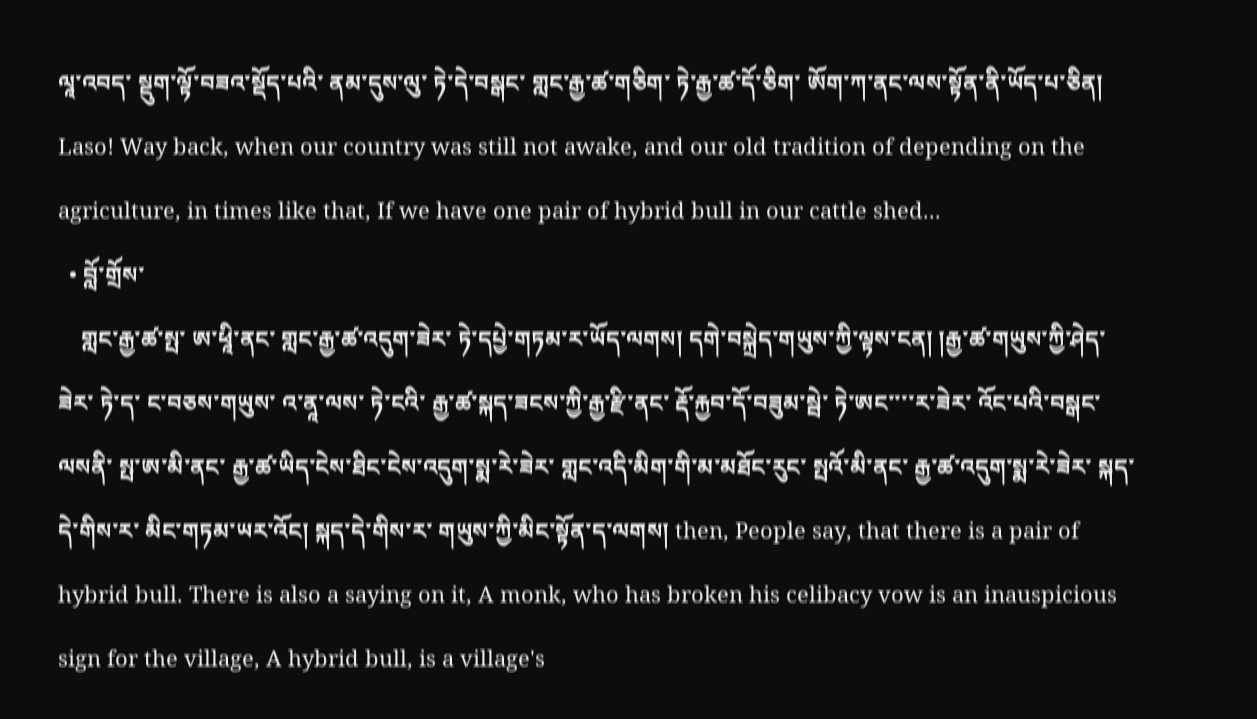ལཱ་འབད་ སྡུག་ལྟོ་བཟའ་སྡོད་པའི་ ནམ་དུས་ལུ་ ཏེ་དེ་བསྒང་ གླང་རྒྱ་ཚ་གཅིག་ ཏེ་རྒྱ་ཚ་དོ་ཅིག་ ཨོག་ཀ་ནང་ལས་སྟོན་ནི་ཡོད་པ་ཅིན། Laso! Way back, when our country was still not awake, and our old tradition of depending on the agriculture, in times like that, If we have one pair of hybrid bull in our cattle shed...
  • བློ་གྲོས་
    གླང་རྒྱ་ཚ་སྤ་ ཨ་ཕཱི་ནང་ གླང་རྒྱ་ཚ་འདུག་ཟེར་ ཏེ་དཔྱེ་གཏམ་ར་ཡོད་ལགས། དགེ་བསྐྲེད་གཡུས་ཀྱི་ལྟས་ངན། །རྒྱ་ཚ་གཡུས་ཀྱི་ཤེད་ཟེར་ ཏེ་ད་ ང་བཅས་གཡུས་ འ་ནཱ་ལས་ ཏེ་ངའི་ རྒྱ་ཚ་སྐད་ཟངས་ཀྱི་རྒྱ་རྫི་ནང་ རྡོ་རྐྱབ་དོ་བཟུམ་སྦེ་ ཏེ་ཨང་་་་ར་ཟེར་ འོང་པའི་བསྒང་ལསནི་ སྤ་ཨ་མི་ནང་ རྒྱ་ཚ་ཡིད་ངེས་ཐིང་ངེས་འདུག་སྨ་རེ་ཟེར་ གླང་འདི་མིག་གི་མ་མཐོང་རུང་ སྤའོ་མི་ནང་ རྒྱ་ཚ་འདུག་སྨ་རེ་ཟེར་ སྐད་དེ་གིས་ར་ མིང་གཏམ་ཡར་འོང། སྐད་དེ་གིས་ར་ གཡུས་ཀྱི་མིང་སྟོན་ད་ལགས། then, People say, that there is a pair of hybrid bull. There is also a saying on it, A monk, who has broken his celibacy vow is an inauspicious sign for the village, A hybrid bull, is a village's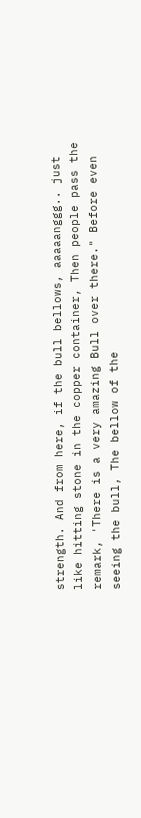strength. And from here, if the bull bellows, aaaaanggg.. just like hitting stone in the copper container, Then people pass the remark, 'There is a very amazing Bull over there." Before even seeing the bull, The bellow of the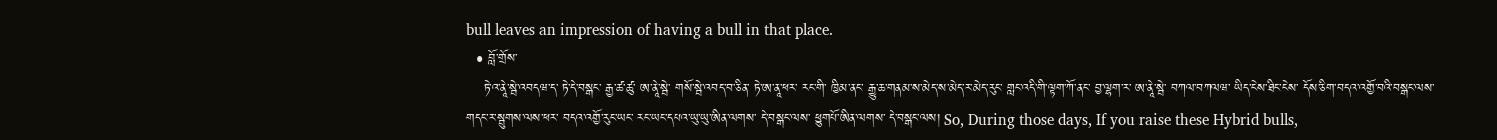bull leaves an impression of having a bull in that place.
  • བློ་གྲོས་
    ཏེ་འ་ནཱེ་སྦེ་འབདཝ་ད་ ཏེ་དེ་བསྒང་ རྒྱ་ཚ་ཚུ་ ཨ་ནཱེ་སྦེ་ གསོ་སྦེ་འབད་བ་ཅིན་ ཏེ་ཨ་ནཱ་ཕར་ རང་གི་ ཁྱིམ་ནང་ རྒྱུ་ཆ་གནམ་ས་མེད་ས་མེད་ར་མེད་རུང་ གླང་འདི་གི་ལྟག་ཀོ་ནང་ བྱ་ལྷག་ར་ ཨ་ནཱེ་སྦེ་ བཀལ་བཀལཝ་ ཡིད་ངེས་ཐིང་ངེས་ དོས་ཅིག་བདའ་འགྱོ་བའི་བསྒང་ལས་ གདང་ར་སྦུགས་ལས་ཕར་ བདའ་འགྱོ་རུང་ཡང་ རང་ཡང་དཔའ་ཡུ་ཡུ་ཨིན་ལགས་ དེ་བསྒང་ལས་ ཕྱུགཔོ་ཨིན་ལགས་ དེ་བསྒང་ལས། So, During those days, If you raise these Hybrid bulls,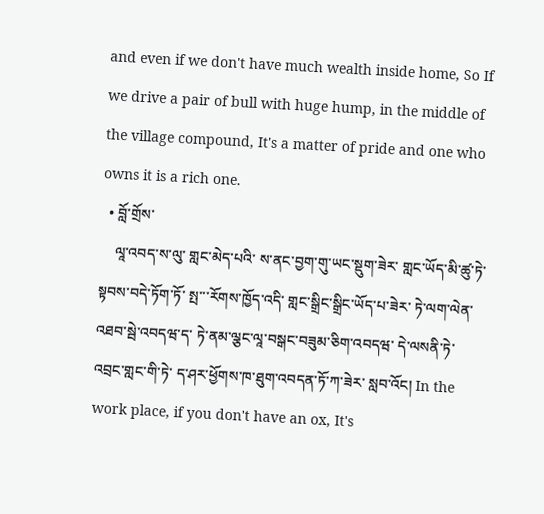and even if we don't have much wealth inside home, So If we drive a pair of bull with huge hump, in the middle of the village compound, It's a matter of pride and one who owns it is a rich one.
  • བློ་གྲོས་
    ལཱ་འབད་ས་ལུ་ གླང་མེད་པའི་ ས་ནང་བྱག་གུ་ཡང་སྡུག་ཟེར་ གླང་ཡོད་མི་ཚུ་ཏེ་ སྟབས་བདེ་ཏོག་ཏོ་ སྤ་་་རོགས་ཁྱོད་འདི་ གླང་སྒྲིང་སྒྲིང་ཡོད་པ་ཟེར་ ཏེ་ལག་ལེན་འཐབ་སྦེ་འབདཝ་ད་ ཏེ་ནམ་ལྕང་ལཱ་བསྒང་བཟུམ་ཅིག་འབདཝ་ དེ་ལསནི་ཏེ་ འབྲང་གླང་གི་ཏེ་ ད་ཤར་ཕྱོགས་ཁ་ཐུག་འབདན་ཏོ་ཀ་ཟེར་ སླབ་འོང། In the work place, if you don't have an ox, It's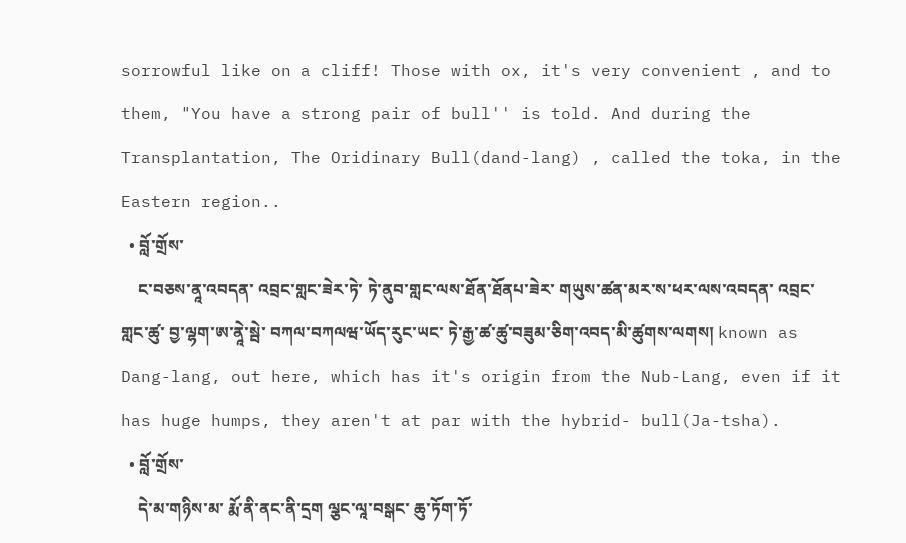sorrowful like on a cliff! Those with ox, it's very convenient , and to them, "You have a strong pair of bull'' is told. And during the Transplantation, The Oridinary Bull(dand-lang) , called the toka, in the Eastern region..
  • བློ་གྲོས་
    ང་བཅས་ནཱ་འབདན་ འབྲང་གླང་ཟེར་ཏེ་ ཏེ་ནུབ་གླང་ལས་ཐོན་ཐོནཔ་ཟེར་ གཡུས་ཚན་མར་ས་ཕར་ལས་འབདན་ འབྲང་གླང་ཚུ་ བྱ་ལྷག་ཨ་ནཱེ་སྦེ་ བཀལ་བཀལཝ་ཡོད་རུང་ཡང་ ཏེ་རྒྱ་ཚ་ཚུ་བཟུམ་ཅིག་འབད་མི་ཚུགས་ལགས། known as Dang-lang, out here, which has it's origin from the Nub-Lang, even if it has huge humps, they aren't at par with the hybrid- bull(Ja-tsha).
  • བློ་གྲོས་
    དེ་མ་གཉིས་མ་ རྨོ་ནི་ནང་ནི་དྲག ལྕང་ལཱ་བསྒང་ ཆུ་ཏོག་ཏོ་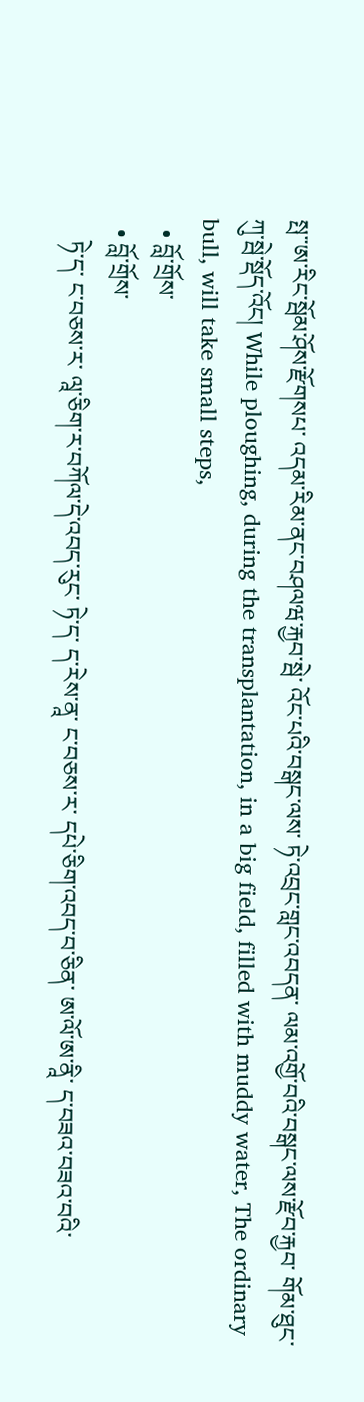སྤ་་ཨ་རིང་སྦོམ་ཤོས་རྫོགསཔ་ འདམ་རིམ་ནང་བཤལཝ་རྐྱབ་སྦེ་ འོང་པའི་བསྒང་ལས་ ཏེ་འབྲང་གླང་འབདན་ ལམ་འགྱོ་བའི་བསྒང་ལས་རྫོབ་རྐྱབ་ གོམ་ཐུང་ཀུ་སྦེ་སྡོད་འོང། While ploughing, during the transplantation, in a big field, filled with muddy water, The ordinary bull, will take small steps,
  • བློ་གྲོས་
  • བློ་གྲོས་
    ཏེ་ད་ ང་བཅས་ར་ ལཱ་ཅིག་ར་བཀོལ་དེ་འབད་རུང་ ཏེ་ད་ ད་རེས་ནཱ་ ང་བཅས་ར་ དཔེ་ཅིག་འབད་བ་ཅིན་ ཨ་ལོ་ཨ་ནཱི་ ད་བཟའ་བཟའ་བའི་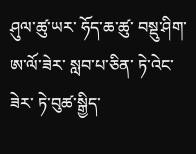ཤུལ་ཚུ་ཡར་ ཧོད་ཆ་ཚུ་ བསྡུ་ཤིག་ཨ་ལོ་ཟེར་ སླབ་པ་ཅིན་ ཏེ་འེང་ཟེར་ ཏེ་བུཚ་སྒྱིད་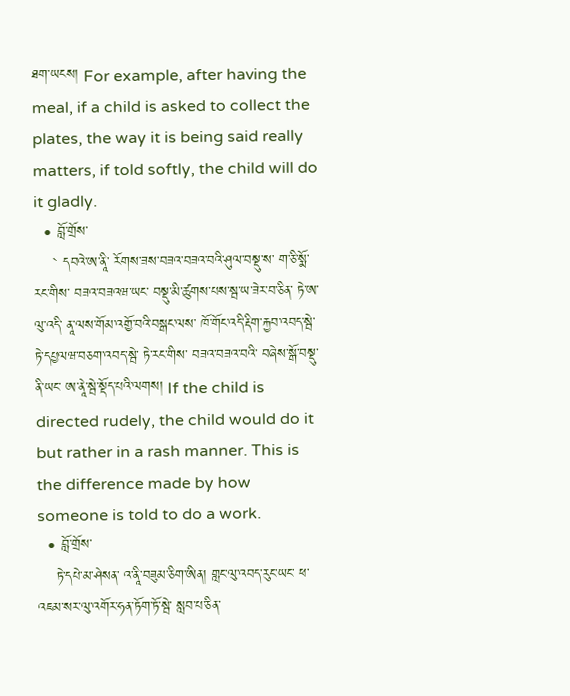ཐག་ཡངས། For example, after having the meal, if a child is asked to collect the plates, the way it is being said really matters, if told softly, the child will do it gladly.
  • བློ་གྲོས་
    ` དབའེ་ཨ་ནཱི་ རོགས་ཟས་བཟའ་བཟའ་བའི་ཤུལ་བསྡུ་ས་ ག་ཅི་སྨོ་ རང་གིས་ བཟའ་བཟའཝ་ཡང་ བསྡུ་མི་ཚུགས་པས་སྦ་ཡ་ཟེར་བ་ཅིན་ ཏེ་ཨ་ལུ་འདི་ ནཱ་ལས་གོམ་འགྱོ་བའི་བསྒང་ལས་ ཁོ་གོང་འདི་རྡིག་རྐྱབ་འབད་སྦེ་ ཏེ་དཔྱལཝ་བཅག་འབད་སྦེ་ ཏེ་རང་གིས་ བཟའ་བཟའ་བའི་ བཞེས་སྒོ་བསྡུ་ནི་ཡང་ ཨ་ནཱེ་སྦེ་སྡོད་པའི་ལགས། If the child is directed rudely, the child would do it but rather in a rash manner. This is the difference made by how someone is told to do a work.
  • བློ་གྲོས་
    ཏེ་དཔེ་མ་ཤེསན་ འ་ནཱི་བཟུམ་ཅིག་ཨིན། གླང་ལུ་འབད་རུང་ཡང་ ཕ་འཇམ་སར་ལུ་འགོར་ཧན་ཏོག་ཏོ་སྦེ་ སླབ་པ་ཅིན་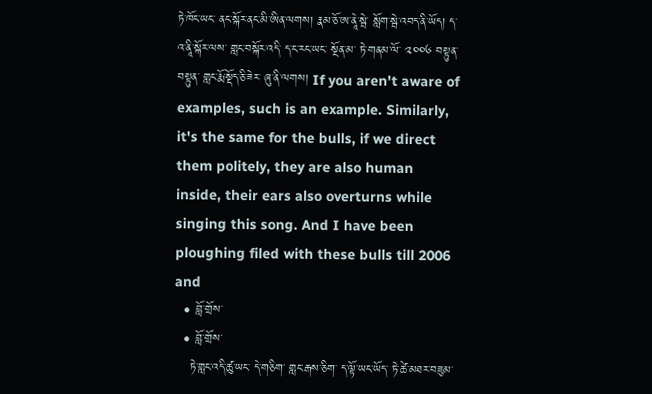ཏེ་ཁོང་ཡང་ ནང་སྐོར་ནང་མི་ཨིན་ལགས། རྣམ་ཅོ་ཨ་ནཱེ་སྦེ་ སློག་སྦེ་འབད་ནི་ཡོད། ད་འ་ནཱི་སྐོར་ལས་ གླང་བསྐོར་འདི་ ད་ང་རང་ཡང་ སྔོན་མ་ ཏེ་གནམ་ལོ་ ༢༠༠༦ བསྟུན་བསྟུན་ གླང་རྨོ་སྡོད་ཅི་ཟེར་ ཞུ་ནི་ལགས། If you aren't aware of examples, such is an example. Similarly, it's the same for the bulls, if we direct them politely, they are also human inside, their ears also overturns while singing this song. And I have been ploughing filed with these bulls till 2006 and
  • བློ་གྲོས་
  • བློ་གྲོས་
    ཏེ་གླང་འདི་ཚུ་ཡང་ དེ་གཅིག་ གླང་རྒས་ཅིག་ ད་ལྟོ་ཡང་ཡོད་ ཏེ་ཚེ་མཐར་བཟུམ་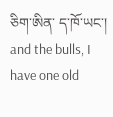ཅིག་ཨིན་ ད་ཁོ་ཡང་། and the bulls, I have one old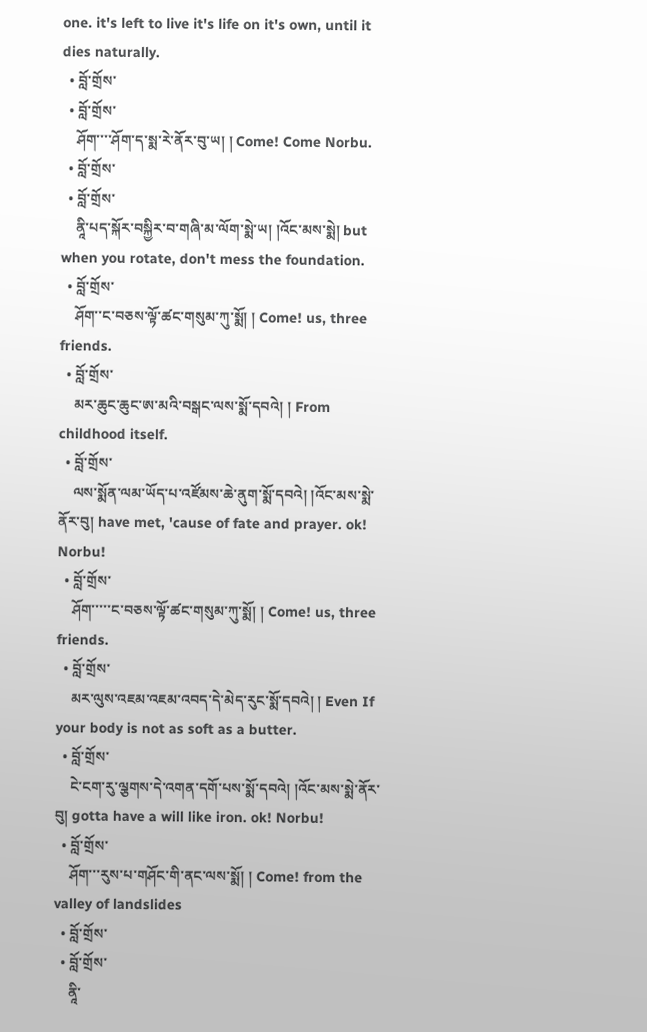one. it's left to live it's life on it's own, until it dies naturally.
  • བློ་གྲོས་
  • བློ་གྲོས་
    ཤོག་་་་ཤོག་ད་སྨ་རེ་ནོར་བུ་ཡ། ། Come! Come Norbu.
  • བློ་གྲོས་
  • བློ་གྲོས་
    ནཱི་པད་སྐོར་བསྐྱིར་བ་གཞི་མ་ལོག་སྨེ་ཡ། །འོང་མས་སྨེ། but when you rotate, don't mess the foundation.
  • བློ་གྲོས་
    ཤོག་་ང་བཅས་ལྟོ་ཚང་གསུམ་ཀུ་སྨོ། ། Come! us, three friends.
  • བློ་གྲོས་
    མར་ཆུང་ཆུང་ཨ་མའི་བསྒང་ལས་སྨོ་དབའེ། ། From childhood itself.
  • བློ་གྲོས་
    ལས་སྨོན་ལམ་ཡོད་པ་འཛོམས་ཆེ་ནུག་སྨོ་དབའེ། །འོང་མས་སྨེ་ནོར་བུ། have met, 'cause of fate and prayer. ok! Norbu!
  • བློ་གྲོས་
    ཤོག་་་་་ང་བཅས་ལྟོ་ཚང་གསུམ་ཀུ་སྨོ། ། Come! us, three friends.
  • བློ་གྲོས་
    མར་ལུས་འཇམ་འཇམ་འབད་དེ་མེད་རུང་སྨོ་དབའེ། ། Even If your body is not as soft as a butter.
  • བློ་གྲོས་
    ངེ་ངག་རུ་ལྕགས་དེ་འགན་དགོ་པས་སྨོ་དབའེ། །འོང་མས་སྨེ་ནོར་བུ། gotta have a will like iron. ok! Norbu!
  • བློ་གྲོས་
    ཤོག་་་རུས་པ་གཤོང་གི་ནང་ལས་སྨོ། ། Come! from the valley of landslides
  • བློ་གྲོས་
  • བློ་གྲོས་
    ནཱི་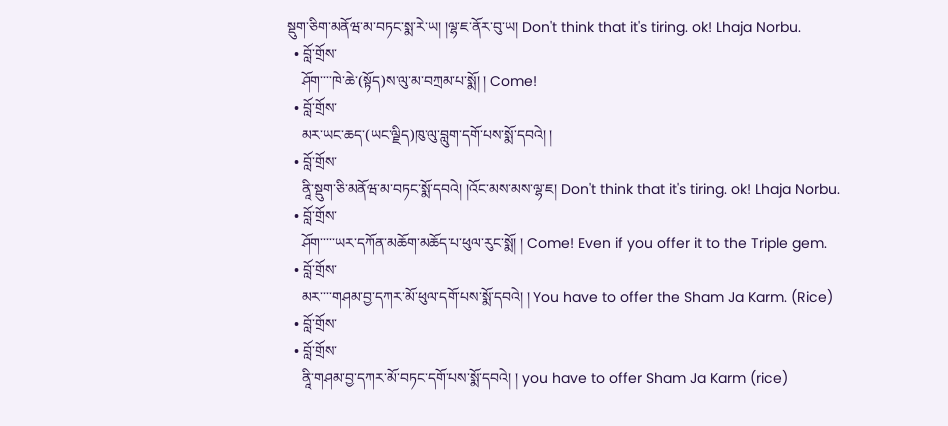སྡུག་ཅིག་མནོཝ་མ་བཏང་སྨ་རེ་ཡ། །ལྷ་ཇ་ནོར་བུ་ཡ། Don't think that it's tiring. ok! Lhaja Norbu.
  • བློ་གྲོས་
    ཤོག་་་་ཁེ་ཆེ་(སྟོད)ས་ལུ་མ་བཀྲམ་པ་སྨོ། ། Come!
  • བློ་གྲོས་
    མར་ཡང་ཆད་(ཡང་ལྗིད)ཁུ་ལུ་བླུག་དགོ་པས་སྨོ་དབའེ། །
  • བློ་གྲོས་
    ནཱི་སྡུག་ཅི་མནོཝ་མ་བཏང་སྨོ་དབའེ། །འོང་མས་མས་ལྷ་ཇ། Don't think that it's tiring. ok! Lhaja Norbu.
  • བློ་གྲོས་
    ཤོག་་་་་ཡར་དཀོན་མཆོག་མཆོད་པ་ཕུལ་རུང་སྨོ། ། Come! Even if you offer it to the Triple gem.
  • བློ་གྲོས་
    མར་་་་གཤམ་བྱ་དཀར་མོ་ཕུལ་དགོ་པས་སྨོ་དབའེ། ། You have to offer the Sham Ja Karm. (Rice)
  • བློ་གྲོས་
  • བློ་གྲོས་
    ནཱི་གཤམ་བྱ་དཀར་མོ་བཏང་དགོ་པས་སྨོ་དབའེ། ། you have to offer Sham Ja Karm (rice)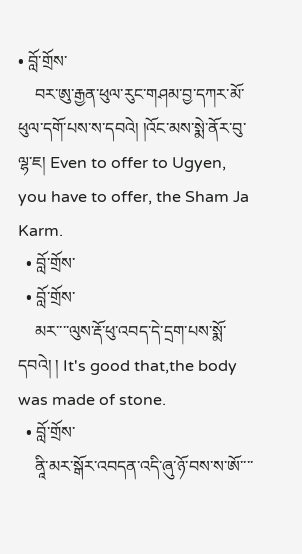• བློ་གྲོས་
    བར་ཨུ་རྒྱན་ཕུལ་རུང་གཤམ་བྱ་དཀར་མོ་ཕུལ་དགོ་པས་ས་དབའེ། །འོང་མས་སྨེ་ནོར་བུ་ལྷ་ཇ། Even to offer to Ugyen, you have to offer, the Sham Ja Karm.
  • བློ་གྲོས་
  • བློ་གྲོས་
    མར་་་་ལུས་རྡོ་ཕུ་འབད་དེ་དྲག་པས་སྨོ་དབའེ། ། It's good that,the body was made of stone.
  • བློ་གྲོས་
    ནཱི་མར་སྒོར་འབདན་འདི་ཞུ་ཉོ་བས་ས་ཨོ་་་་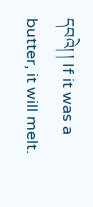དབའེ། ། If it was a butter, it will melt.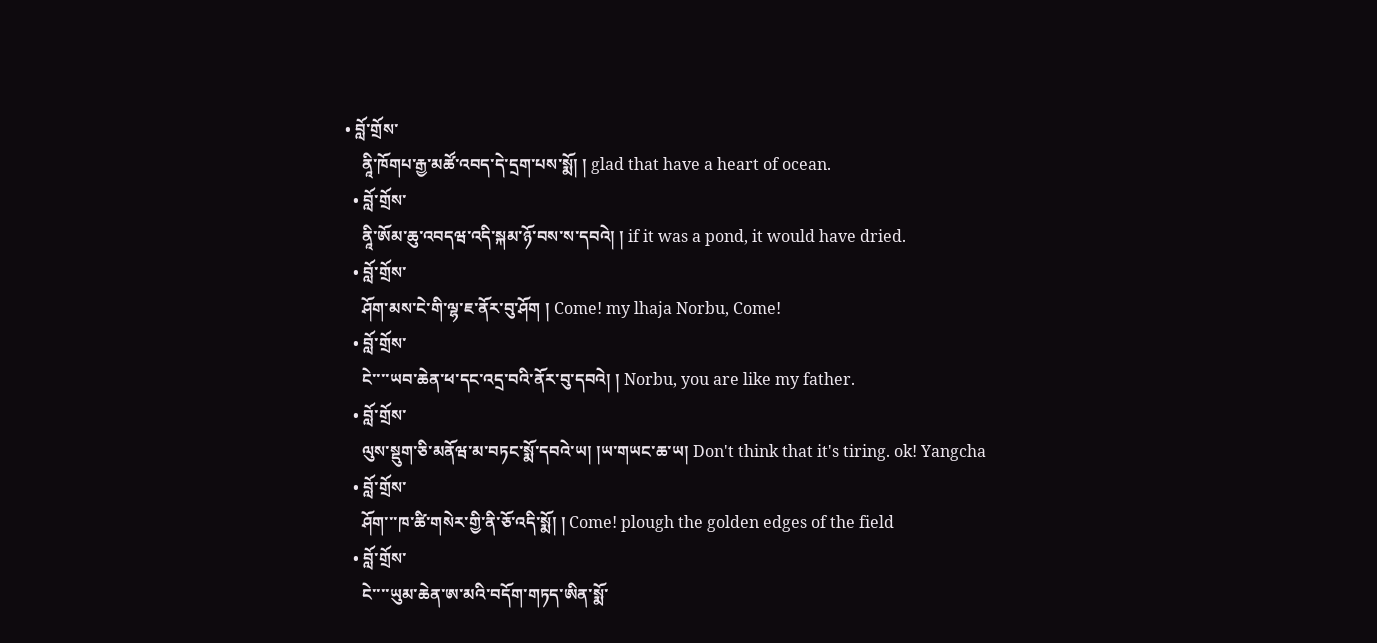• བློ་གྲོས་
    ནཱི་ཁོགཔ་རྒྱ་མཚོ་འབད་དེ་དྲག་པས་སྨོ། ། glad that have a heart of ocean.
  • བློ་གྲོས་
    ནཱི་ཨོམ་ཆུ་འབདཝ་འདི་སྐམ་ཉོ་བས་ས་དབའེ། ། if it was a pond, it would have dried.
  • བློ་གྲོས་
    ཤོག་མས་ངེ་གི་ལྷ་ཇ་ནོར་བུ་ཤོག ། Come! my lhaja Norbu, Come!
  • བློ་གྲོས་
    ངེ་་་་ཡབ་ཆེན་ཕ་དང་འདྲ་བའི་ནོར་བུ་དབའེ། ། Norbu, you are like my father.
  • བློ་གྲོས་
    ལུས་སྡུག་ཅི་མནོཝ་མ་བཏང་སྨོ་དབའེ་ཡ། །ཡ་གཡང་ཆ་ཡ། Don't think that it's tiring. ok! Yangcha
  • བློ་གྲོས་
    ཤོག་་་ཁ་ཚི་གསེར་གྱི་ནི་ཅོ་འདི་སྨོ། ། Come! plough the golden edges of the field
  • བློ་གྲོས་
    ངེ་་་་ཡུམ་ཆེན་ཨ་མའི་བདོག་གཏད་ཨིན་སྨོ་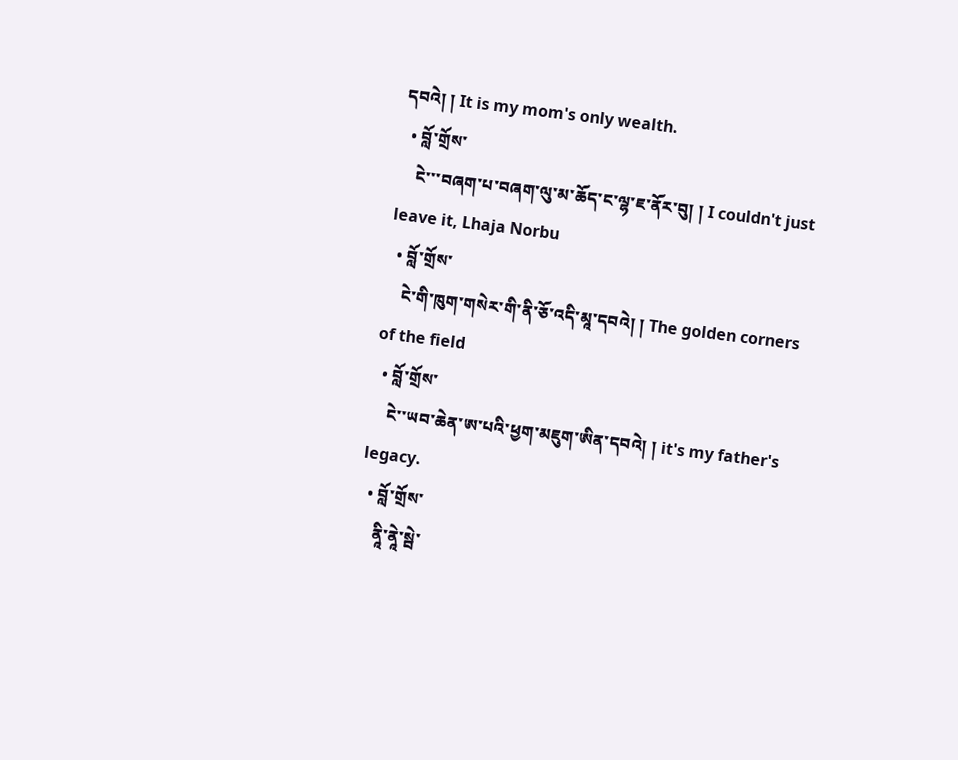དབའེ། ། It is my mom's only wealth.
  • བློ་གྲོས་
    ངེ་་་བཞག་པ་བཞག་ལུ་མ་ཆོད་ང་ལྷ་ཇ་ནོར་བུ། ། I couldn't just leave it, Lhaja Norbu
  • བློ་གྲོས་
    ངེ་གི་ཁུག་གསེར་གི་ནི་ཅོ་འདི་མཱ་དབའེ། ། The golden corners of the field
  • བློ་གྲོས་
    ངེ་་ཡབ་ཆེན་ཨ་པའི་ཕྱག་མཇུག་ཨིན་དབའེ། ། it's my father's legacy.
  • བློ་གྲོས་
    ནཱི་ནཱེ་སྦེ་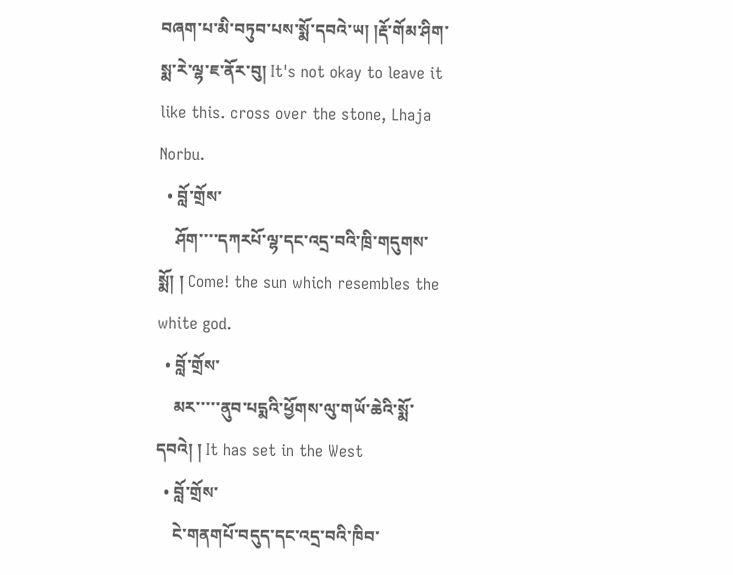བཞག་པ་མི་བཏུབ་པས་སྨོ་དབའེ་ཡ། །རྡོ་གོམ་ཤིག་སྨ་རེ་ལྷ་ཇ་ནོར་བུ། It's not okay to leave it like this. cross over the stone, Lhaja Norbu.
  • བློ་གྲོས་
    ཤོག་་་་དཀརཔོ་ལྷ་དང་འདྲ་བའི་ཁྲི་གདུགས་སྨོ། ། Come! the sun which resembles the white god.
  • བློ་གྲོས་
    མར་་་་་ནུབ་པདྨའི་ཕྱོགས་ལུ་གཡོ་ཆེའི་སྨོ་དབའེ། ། It has set in the West
  • བློ་གྲོས་
    ངེ་གནགཔོ་བདུད་དང་འདྲ་བའི་ཁིབ་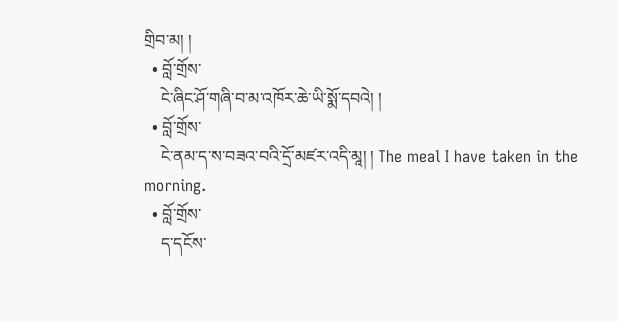གྲིབ་མ། །
  • བློ་གྲོས་
    ངེ་ཞིང་ཤོ་གཞི་བ་མ་འཁོར་ཆེ་ཡི་སྨོ་དབའེ། །
  • བློ་གྲོས་
    ངེ་ནམ་ད་ས་བཟའ་བའི་དྲོ་མཛར་འདི་མཱ། ། The meal I have taken in the morning.
  • བློ་གྲོས་
    ད་དངོས་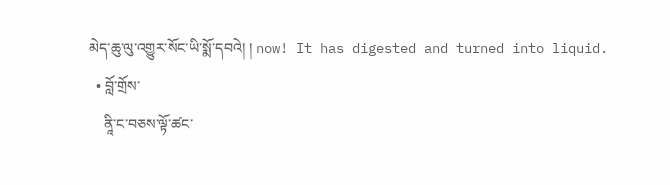མེད་ཆུ་ལུ་འགྱུར་སོང་ཡི་སྨོ་དབའེ། ། now! It has digested and turned into liquid.
  • བློ་གྲོས་
    ནཱི་ང་བཅས་ལྟོ་ཚང་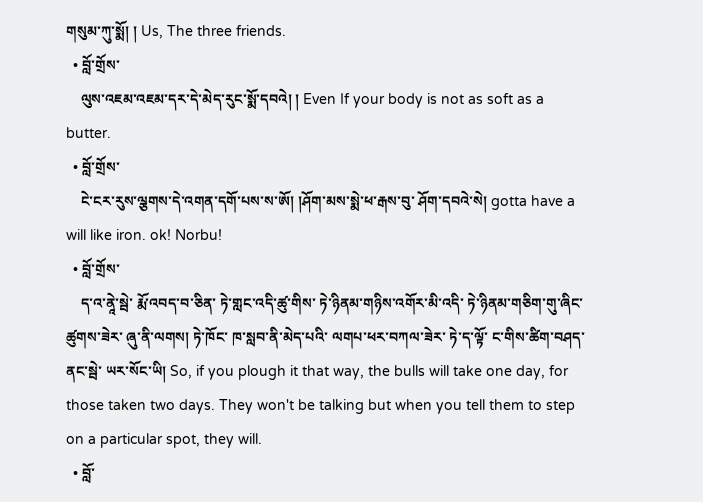གསུམ་ཀུ་སྨོ། ། Us, The three friends.
  • བློ་གྲོས་
    ལུས་འཇམ་འཇམ་དར་དེ་མེད་རུང་སྨོ་དབའེ། ། Even If your body is not as soft as a butter.
  • བློ་གྲོས་
    ངེ་ངར་རུས་ལྕགས་དེ་འགན་དགོ་པས་ས་ཨོ། །ཤོག་མས་སྨེ་ཕ་རྒས་བུ་ ཤོག་དབའེ་སེ། gotta have a will like iron. ok! Norbu!
  • བློ་གྲོས་
    ད་འ་ནཱེ་སྦེ་ རྨོ་འབད་བ་ཅིན་ ཏེ་གླང་འདི་ཚུ་གིས་ ཏེ་ཉིནམ་གཉིས་འགོར་མི་འདི་ ཏེ་ཉིནམ་གཅིག་གུ་ཞིང་ཚུགས་ཟེར་ ཞུ་ནི་ལགས། ཏེ་ཁོང་ ཁ་སླབ་ནི་མེད་པའི་ ལགཔ་ཕར་བཀལ་ཟེར་ ཏེ་ད་ལྟོ་ ང་གིས་ཚིག་བཤད་ནང་སྦེ་ ཡར་སོང་ཡི། So, if you plough it that way, the bulls will take one day, for those taken two days. They won't be talking but when you tell them to step on a particular spot, they will.
  • བློ་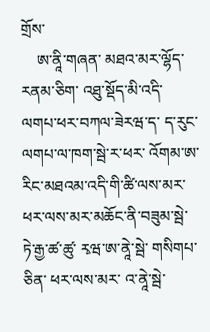གྲོས་
    ཨ་ནཱི་གཞན་ མཐའ་མར་ལྷོད་རནམ་ཅིག་ འཐུ་སྡོད་མི་འདི་ ལགཔ་ཕར་བཀལ་ཟེརཝ་ད་ ད་རུང་ ལགཔ་ལ་ཁག་སྦེ་ར་ཕར་ འོགམ་ཨ་རིང་མཐའམ་འདི་གི་ཚི་ལས་མར་ ཕར་ལས་མར་མཆོང་ནི་བཟུམ་སྦེ་ ཏེ་རྒྱ་ཚ་ཚུ་ རྭཝ་ཨ་ནཱེ་སྦེ་ གསིགཔ་ཅིན་ ཕར་ལས་མར་ འ་ནཱེ་སྦེ་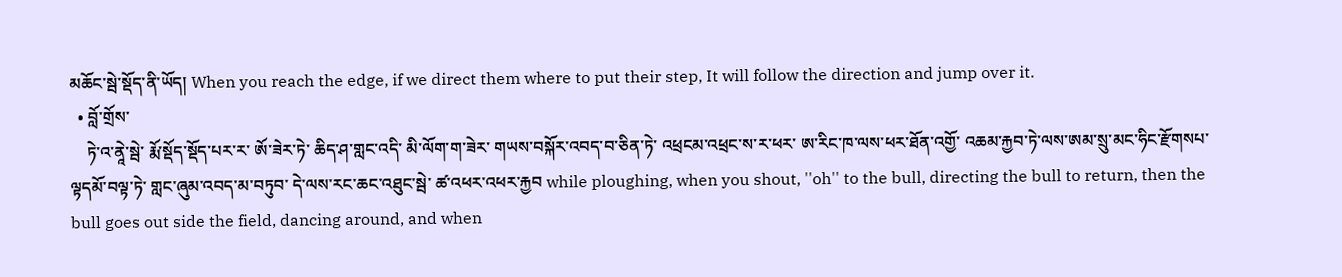མཆོང་སྦེ་སྡོད་ནི་ཡོད། When you reach the edge, if we direct them where to put their step, It will follow the direction and jump over it.
  • བློ་གྲོས་
    ཏེ་འ་ནཱེ་སྦེ་ རྨོ་སྡོད་སྡོད་པར་ར་ ཨོ་ཟེར་ཏེ་ ཆིད་ཤ་གླང་འདི་ མི་ལོག་ག་ཟེར་ གཡས་བསྐོར་འབད་བ་ཅིན་ཏེ་ འཕྲངམ་འཕྲང་ས་ར་ཕར་ ཨ་རིང་ཁ་ལས་ཕར་ཐོན་འགྱོ་ འཆམ་རྐྱབ་ཏེ་ལས་ཨམ་སྲུ་མང་ཧིང་རྫོགསཔ་ལྟདམོ་བལྟ་ཏེ་ གླང་ཞུམ་འབད་མ་བཏུབ་ དེ་ལས་རང་ཆང་འཐུང་སྦེ་ ཚ་འཕར་འཕར་རྐྱབ while ploughing, when you shout, ''oh'' to the bull, directing the bull to return, then the bull goes out side the field, dancing around, and when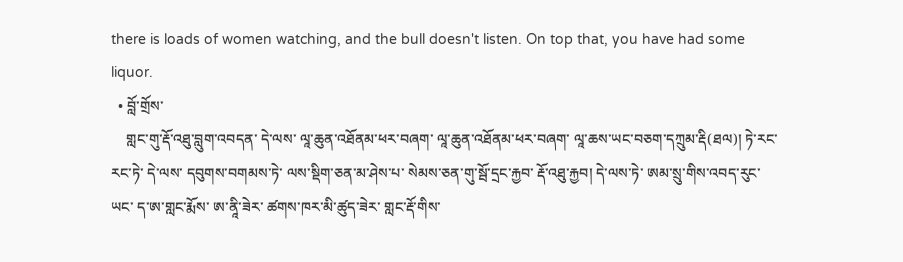there is loads of women watching, and the bull doesn't listen. On top that, you have had some liquor.
  • བློ་གྲོས་
    གླང་གུ་རྡོ་འཐུ་བླུག་འབདན་ དེ་ལས་ ལཱ་ཆུན་འཐོནམ་ཕར་བཞག་ ལཱ་ཆུན་འཐོནམ་ཕར་བཞག་ ལཱ་ཆས་ཡང་བཅག་དཀྲུམ་རྡི(ཐལ)། ཏེ་རང་རང་ཏེ་ དེ་ལས་ དབུགས་བགམས་ཏེ་ ལས་སྡིག་ཅན་མ་ཤེས་པ་ སེམས་ཅན་གུ་སྦོ་དྲང་རྐྱབ་ རྡོ་འཐུ་རྐྱབ། དེ་ལས་ཏེ་ ཨམ་སྲུ་གིས་འབད་རུང་ཡང་ ད་ཨ་གླང་རྨོས་ ཨ་ནཱི་ཟེར་ ཚགས་ཁར་མི་ཚུད་ཟེར་ གླང་རྡོ་གིས་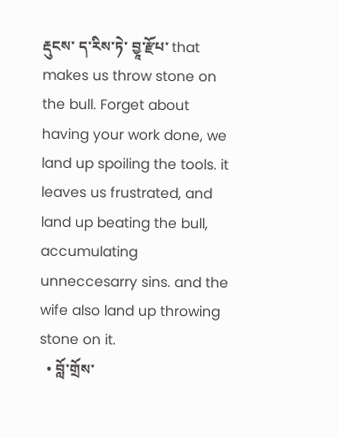རྡུངས་ ད་རིས་ཏེ་ བྱཱ་རྫོཔ་ that makes us throw stone on the bull. Forget about having your work done, we land up spoiling the tools. it leaves us frustrated, and land up beating the bull, accumulating unneccesarry sins. and the wife also land up throwing stone on it.
  • བློ་གྲོས་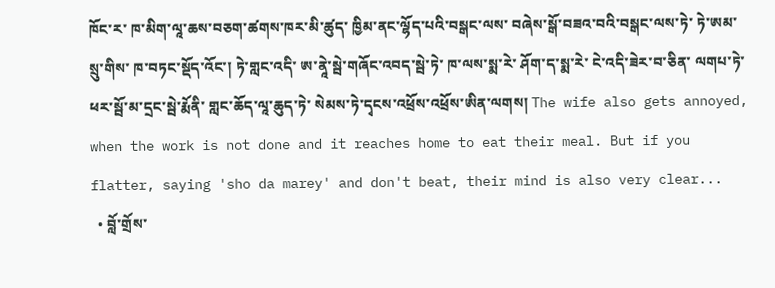ཁོང་ར་ ཁ་མིག་ལཱ་ཆས་བཅག་ཚགས་ཁར་མི་ཚུད་ ཁྱིམ་ནང་ལྷོད་པའི་བསྒང་ལས་ བཞེས་སྒོ་བཟའ་བའི་བསྒང་ལས་ཏེ་ ཏེ་ཨམ་སྲུ་གིས་ ཁ་བཏང་སྡོད་འོང་། ཏེ་གླང་འདི་ ཨ་ནཱེ་སྦེ་གཞོང་འབད་སྦེ་ཏེ་ ཁ་ལས་སྨ་རེ་ ཤོག་ད་སྨ་རེ་ ངེ་འདི་ཟེར་བ་ཅིན་ ལགཔ་ཏེ་ཕར་སྦོ་མ་དྲང་སྦེ་རྨོནི་ གླང་ཆོད་ལཱ་ཆུད་ཏེ་ སེམས་ཏེ་དྭངས་འཕྲོས་འཕྲོས་ཨིན་ལགས། The wife also gets annoyed, when the work is not done and it reaches home to eat their meal. But if you flatter, saying 'sho da marey' and don't beat, their mind is also very clear...
  • བློ་གྲོས་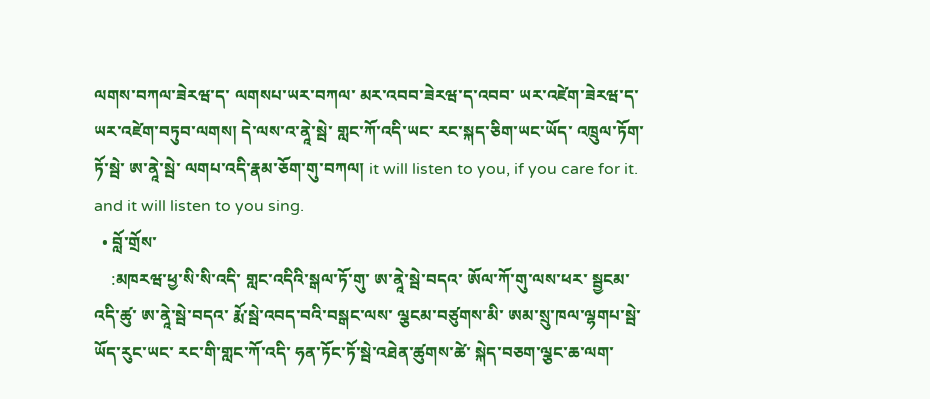ལགས་བཀལ་ཟེརཝ་ད་ ལགསཔ་ཡར་བཀལ་ མར་འབབ་ཟེརཝ་ད་འབབ་ ཡར་འཛེག་ཟེརཝ་ད་ ཡར་འཛེག་བཏུབ་ལགས། དེ་ལས་འ་ནཱེ་སྦེ་ གླང་ཀོ་འདི་ཡང་ རང་སྐད་ཅིག་ཡང་ཡོད་ འཁྲུལ་ཏོག་ཏོ་སྦེ་ ཨ་ནཱེ་སྦེ་ ལགཔ་འདི་རྣམ་ཅོག་གུ་བཀལ། it will listen to you, if you care for it. and it will listen to you sing.
  • བློ་གྲོས་
    :མཁརཝ་ཕྱ་སི་སི་འདི་ གླང་འདིའི་སྒལ་ཏོ་གུ་ ཨ་ནཱེ་སྦེ་བདའ་ ཨོལ་ཀོ་གུ་ལས་ཕར་ སྦྱངམ་འདི་ཚུ་ ཨ་ནཱེ་སྦེ་བདའ་ རྨོ་སྦེ་འབད་བའི་བསྒང་ལས་ ལྕངམ་བཙུགས་མི་ ཨམ་སྲུ་ཁལ་ལྷགཔ་སྦེ་ཡོད་རུང་ཡང་ རང་གི་གླང་ཀོ་འདི་ ཧན་ཏོང་ཏོ་སྦེ་འཐེན་ཚུགས་ཚེ་ སྐེད་བཅག་ལྕང་ཆ་ལག་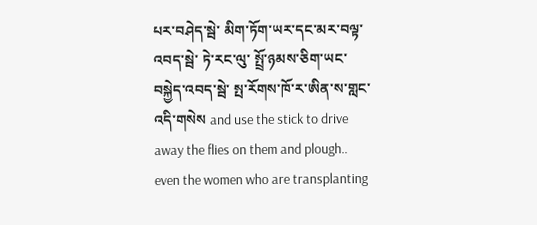པར་བཤེད་སྦེ་ མིག་ཏོག་ཡར་དང་མར་བལྟ་འབད་སྦེ་ ཏེ་རང་ལུ་ སྤྲོ་ཉམས་ཅིག་ཡང་བསྐྱེད་འབད་སྦེ་ སྤ་རོགས་ཁོ་ར་ཨིན་ས་གླང་འདི་གསེས and use the stick to drive away the flies on them and plough.. even the women who are transplanting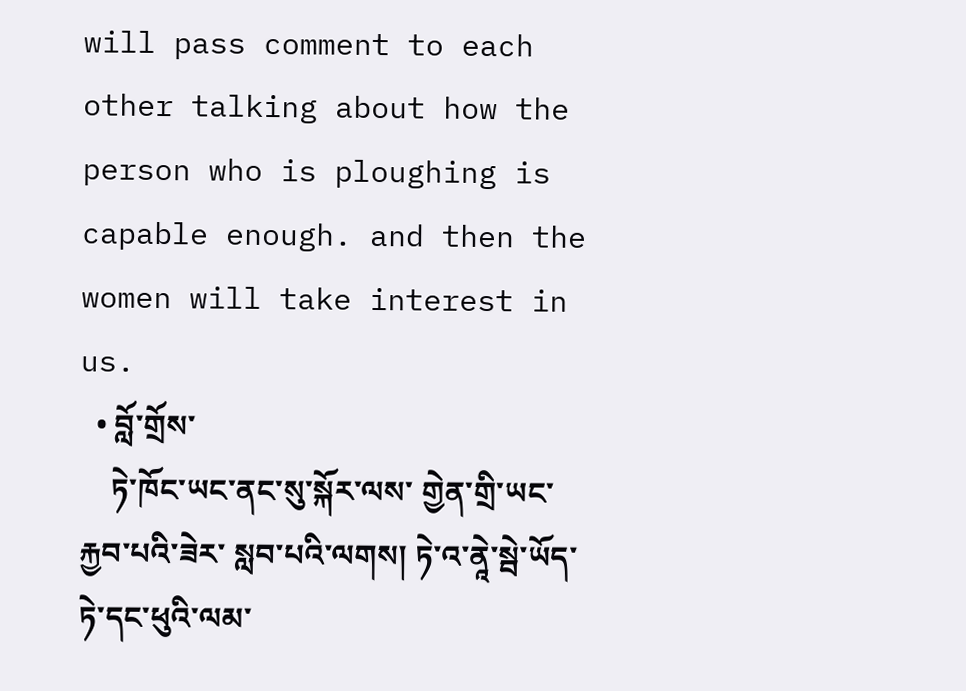will pass comment to each other talking about how the person who is ploughing is capable enough. and then the women will take interest in us.
  • བློ་གྲོས་
    ཏེ་ཁོང་ཡང་ནང་སུ་སྐོར་ལས་ གྱེན་གྲི་ཡང་རྐྱབ་པའི་ཟེར་ སླབ་པའི་ལགས། ཏེ་འ་ནཱེ་སྦེ་ཡོད་ ཏེ་དང་ཕུའི་ལམ་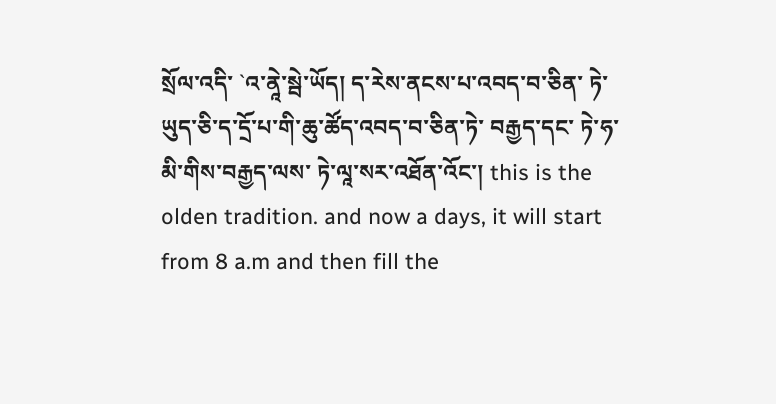སྲོལ་འདི་ `འ་ནཱེ་སྦེ་ཡོད། ད་རེས་ནངས་པ་འབད་བ་ཅིན་ ཏེ་ཡུད་ཅི་ད་དྲོ་པ་གི་ཆུ་ཚོད་འབད་བ་ཅིན་ཏེ་ བརྒྱད་དང་ ཏེ་ཧ་མི་གིས་བརྒྱད་ལས་ ཏེ་ལཱ་སར་འཐོན་འོང་། this is the olden tradition. and now a days, it will start from 8 a.m and then fill the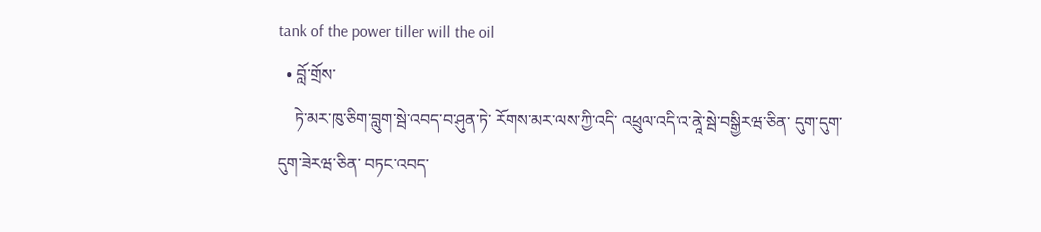tank of the power tiller will the oil
  • བློ་གྲོས་
    ཏེ་མར་ཁུ་ཅིག་བླུག་སྦེ་འབད་བ་ཤུན་ཏེ་ རོགས་མར་ལས་ཀྱི་འདི་ འཕྲུལ་འདི་འ་ནཱེ་སྦེ་བསྒྱིརཝ་ཅིན་ དུག་དུག་དུག་ཟེརཝ་ཅིན་ བཏང་འབད་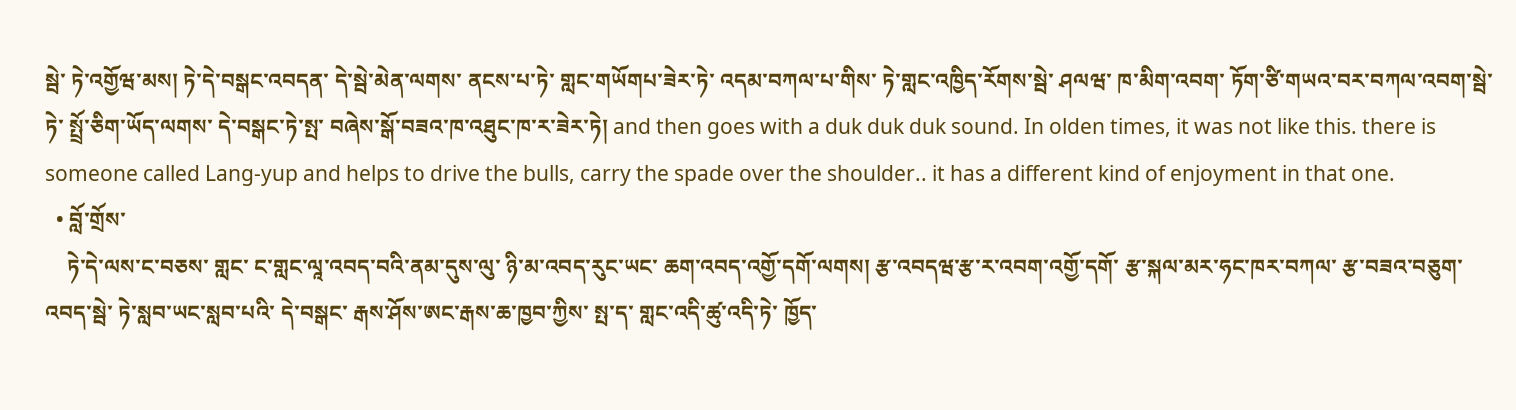སྦེ་ ཏེ་འགྱོཝ་མས། ཏེ་དེ་བསྒང་འབདན་ དེ་སྦེ་མེན་ལགས་ ནངས་པ་ཏེ་ གླང་གཡོགཔ་ཟེར་ཏེ་ འདམ་བཀལ་པ་གིས་ ཏེ་གླང་འཁྱིད་རོགས་སྦེ་ ཤལཝ་ ཁ་མིག་འབག་ ཏོག་ཙི་གཡའ་བར་བཀལ་འབག་སྦེ་ཏེ་ སྤྲོ་ཅིག་ཡོད་ལགས་ དེ་བསྒང་ཏེ་སྤ་ བཞེས་སྒོ་བཟའ་ཁ་འཐུང་ཁ་ར་ཟེར་ཏེ། and then goes with a duk duk duk sound. In olden times, it was not like this. there is someone called Lang-yup and helps to drive the bulls, carry the spade over the shoulder.. it has a different kind of enjoyment in that one.
  • བློ་གྲོས་
    ཏེ་དེ་ལས་ང་བཅས་ གླང་ ང་གླང་ལཱ་འབད་བའི་ནམ་དུས་ལུ་ ཉི་མ་འབད་རུང་ཡང་ ཆག་འབད་འགྱོ་དགོ་ལགས། རྩ་འབདཝ་རྩ་ར་འབག་འགྱོ་དགོ་ རྩ་སྐལ་མར་ཧང་ཁར་བཀལ་ རྩ་བཟའ་བཅུག་འབད་སྦེ་ ཏེ་སླབ་ཡང་སླབ་པའི་ དེ་བསྒང་ རྒས་ཤོས་ཨང་རྒས་ཆ་ཁྱབ་ཀྱིས་ སྤ་ད་ གླང་འདི་ཚུ་འདི་ཏེ་ ཁྱོད་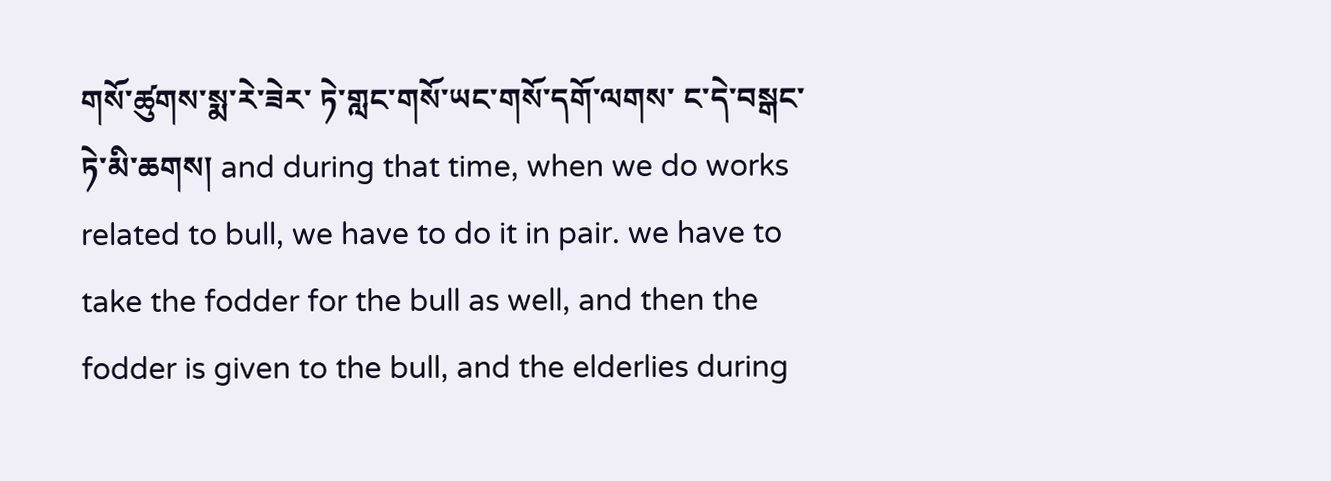གསོ་ཚུགས་སྨ་རེ་ཟེར་ ཏེ་གླང་གསོ་ཡང་གསོ་དགོ་ལགས་ ང་དེ་བསྒང་ཏེ་མི་ཆགས། and during that time, when we do works related to bull, we have to do it in pair. we have to take the fodder for the bull as well, and then the fodder is given to the bull, and the elderlies during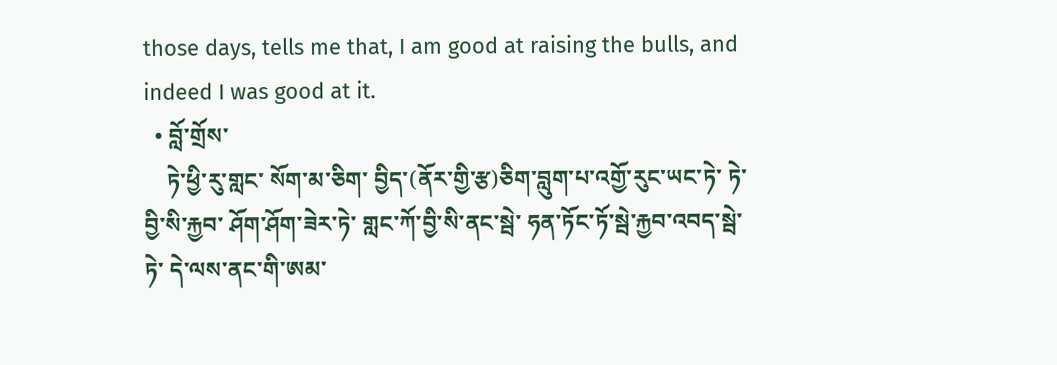those days, tells me that, I am good at raising the bulls, and indeed I was good at it.
  • བློ་གྲོས་
    ཏེ་ཕྱི་རུ་གླང་ སོག་མ་ཅིག་ བྱིད་(ནོར་གྱི་རྩ)ཅིག་བླུག་པ་འགྱོ་རུང་ཡང་ཏེ་ ཏེ་བྱི་སི་རྐྱབ་ ཤོག་ཤོག་ཟེར་ཏེ་ གླང་ཀོ་བྱི་སི་ནང་སྦེ་ ཧན་ཏོང་ཏོ་སྦེ་རྐྱབ་འབད་སྦེ་ཏེ་ དེ་ལས་ནང་གི་ཨམ་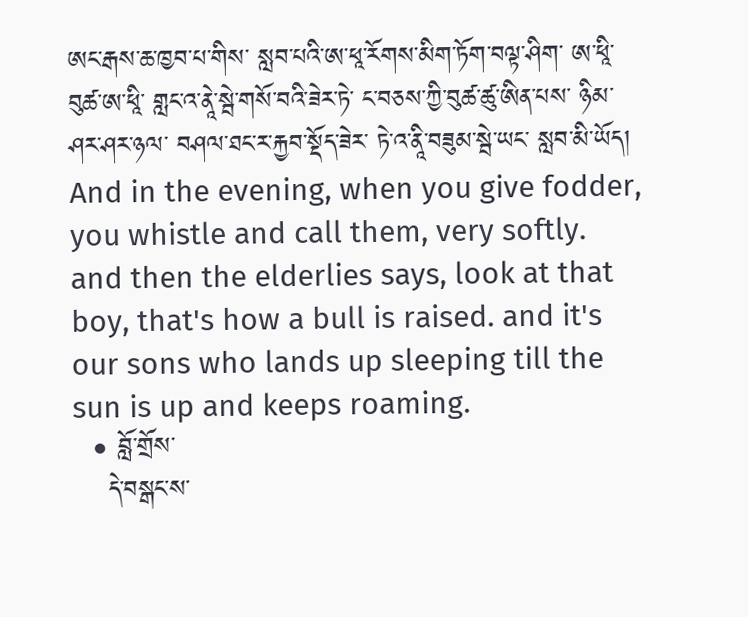ཨང་རྒས་ཆ་ཁྱབ་པ་གིས་ སླབ་པའི་ཨ་ཕཱ་རོགས་མིག་ཏོག་བལྟ་ཤིག་ ཨ་ཕཱི་བུཚ་ཨ་ཕཱི་ གླང་འ་ནཱེ་སྦེ་གསོ་བའི་ཟེར་ཏེ་ ང་བཅས་ཀྱི་བུཚ་ཚུ་ཨིན་པས་ ཉིམ་ཤར་ཤར་ཉལ་ བཤལ་ཐང་ར་རྐྱབ་སྡོད་ཟེར་ ཏེ་འ་ནཱི་བཟུམ་སྦེ་ཡང་ སླབ་མི་ཡོད། And in the evening, when you give fodder, you whistle and call them, very softly. and then the elderlies says, look at that boy, that's how a bull is raised. and it's our sons who lands up sleeping till the sun is up and keeps roaming.
  • བློ་གྲོས་
    དེ་བསྒང་ས་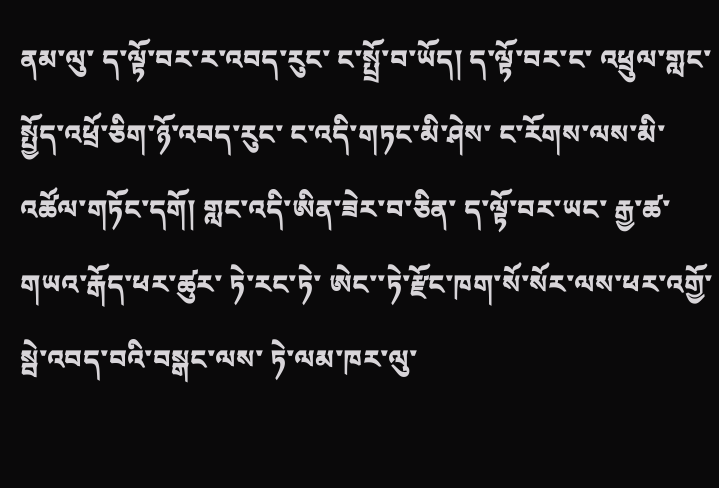ནམ་ལུ་ ད་ལྟོ་བར་ར་འབད་རུང་ ང་སྤྲོ་བ་ཡོད། ད་ལྟོ་བར་ང་ འཕྲུལ་གླང་སྤྱོད་འཕྲོ་ཅིག་ཉོ་འབད་རུང་ ང་འདི་གཏང་མི་ཤེས་ ང་རོགས་ལས་མི་འཚོལ་གཏོང་དགོ། གླང་འདི་ཨིན་ཟེར་བ་ཅིན་ ད་ལྟོ་བར་ཡང་ རྒྱ་ཚ་གཡའ་རྒོད་ཕར་ཚུར་ ཏེ་རང་ཏེ་ ཨེང་་ཏེ་རྫོང་ཁག་སོ་སོར་ལས་ཕར་འགྱོ་སྦེ་འབད་བའི་བསྒང་ལས་ ཏེ་ལམ་ཁར་ལུ་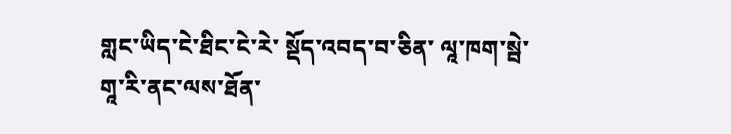གླང་ཡིད་ངེ་ཐིང་ངེ་རེ་ སྡོད་འབད་བ་ཅིན་ ལཱ་ཁག་སྦེ་ གཱ་རི་ནང་ལས་ཐོན་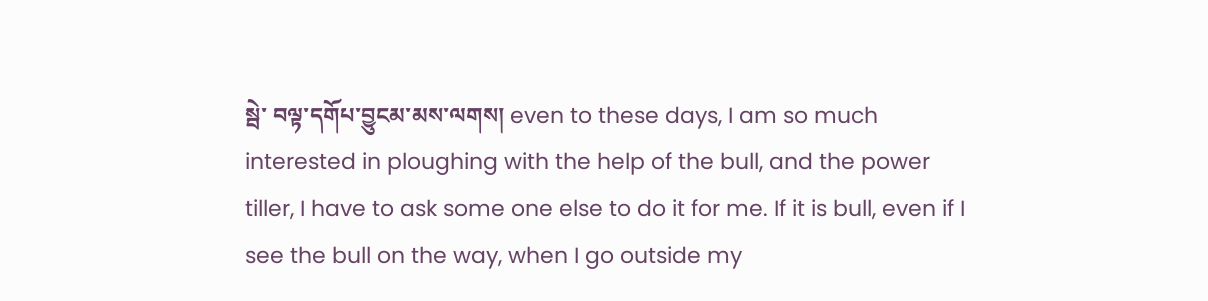སྦེ་ བལྟ་དགོཔ་བྱུངམ་མས་ལགས། even to these days, I am so much interested in ploughing with the help of the bull, and the power tiller, I have to ask some one else to do it for me. If it is bull, even if I see the bull on the way, when I go outside my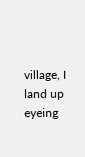village, I land up eyeing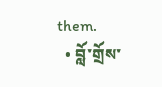them.
  • བློ་གྲོས་